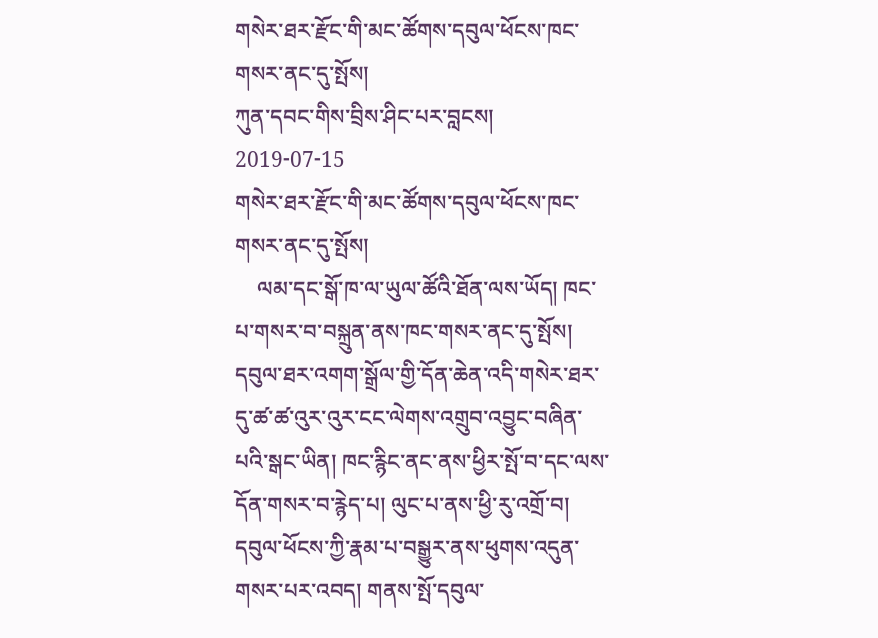གསེར་ཐར་རྫོང་གི་མང་ཚོགས་དབུལ་ཕོངས་ཁང་གསར་ནང་དུ་སྤོས།
ཀུན་དབང་གིས་བྲིས་ཤིང་པར་བླངས།        2019-07-15
གསེར་ཐར་རྫོང་གི་མང་ཚོགས་དབུལ་ཕོངས་ཁང་གསར་ནང་དུ་སྤོས།
    ལམ་དང་སྒོ་ཁ་ལ་ཡུལ་ཚོའི་ཐོན་ལས་ཡོད། ཁང་པ་གསར་བ་བསྐྲུན་ནས་ཁང་གསར་ནང་དུ་སྤོས། དབུལ་ཐར་འགག་སྒྲོལ་གྱི་དོན་ཆེན་འདི་གསེར་ཐར་དུ་ཚ་ཚ་འུར་འུར་ངང་ལེགས་འགྲུབ་འབྱུང་བཞིན་པའི་སྒང་ཡིན། ཁང་རྙིང་ནང་ནས་ཕྱིར་སྤོ་བ་དང་ལས་དོན་གསར་བ་རྙེད་པ། ལུང་པ་ནས་ཕྱི་རུ་འགྲོ་བ། དབུལ་ཕོངས་ཀྱི་རྣམ་པ་བསྒྱུར་ནས་ཕུགས་འདུན་གསར་པར་འབད། གནས་སྤོ་དབུལ་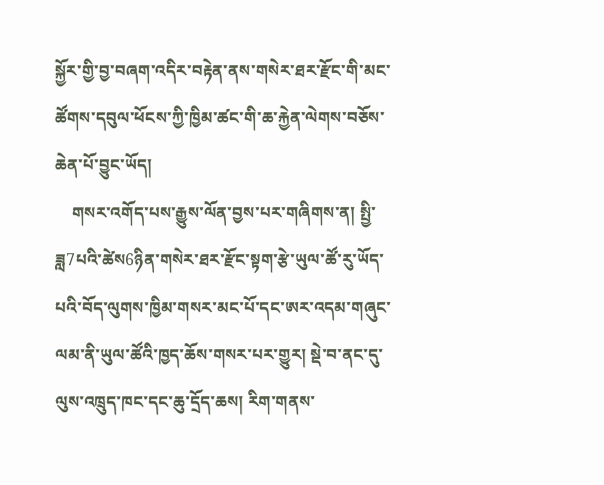སྐྱོར་གྱི་བྱ་བཞག་འདིར་བརྟེན་ནས་གསེར་ཐར་རྫོང་གི་མང་ཚོགས་དབུལ་ཕོངས་ཀྱི་ཁྱིམ་ཚང་གི་ཆ་རྐྱེན་ལེགས་བཅོས་ཆེན་པོ་བྱུང་ཡོད།
    གསར་འགོད་པས་རྒྱུས་ལོན་བྱས་པར་གཞིགས་ན། སྤྱི་ཟླ7པའི་ཚེས6ཉིན་གསེར་ཐར་རྫོང་སྟག་རྩེ་ཡུལ་ཚོ་རུ་ཡོད་པའི་བོད་ལུགས་ཁྱིམ་གསར་མང་པོ་དང་ཨར་འདམ་གཞུང་ལམ་ནི་ཡུལ་ཚོའི་ཁྱད་ཆོས་གསར་པར་གྱུར། སྡེ་བ་ནང་དུ་ལུས་འཁྲུད་ཁང་དང་ཆུ་དྲོད་ཆས། རིག་གནས་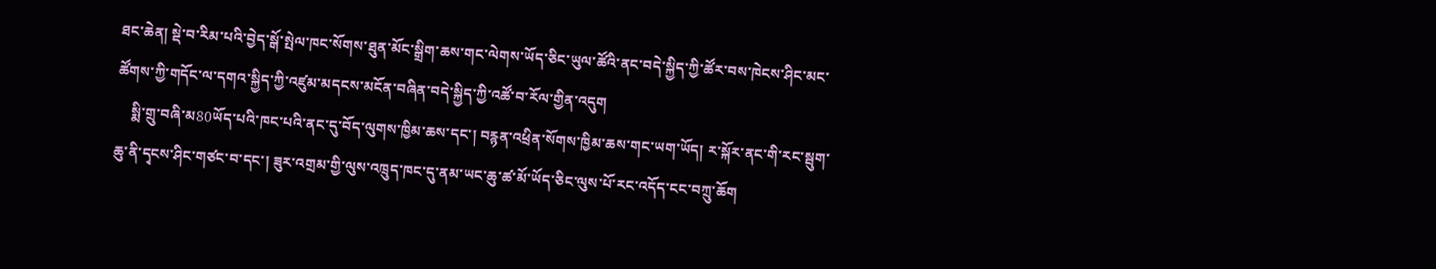ཐང་ཆེན། སྡེ་བ་རིམ་པའི་བྱེད་སྒོ་སྤེལ་ཁང་སོགས་ཐུན་མོང་སྒྲིག་ཆས་གང་ལེགས་ཡོད་ཅིང་ཡུལ་ཚོའི་ནང་བདེ་སྐྱིད་ཀྱི་ཚོར་བས་ཁེངས་ཤིང་མང་ཚོགས་ཀྱི་གདོང་ལ་དགའ་སྐྱིད་ཀྱི་འཛུམ་མདངས་མངོན་བཞིན་བདེ་སྐྱིད་ཀྱི་འཚོ་བ་རོལ་གྱིན་འདུག
    སྨི་གྲུ་བཞི་མ80ཡོད་པའི་ཁང་པའི་ནང་དུ་བོད་ལུགས་ཁྱིམ་ཆས་དང་། བརྙན་འཕྲིན་སོགས་ཁྱིམ་ཆས་གང་ཡག་ཡོད། ར་སྐོར་ནང་གི་རང་སྦུག་ཆུ་ནི་དྭངས་ཤིང་གཙང་བ་དང་། ཟུར་འགྲམ་གྱི་ལུས་འཁྲུད་ཁང་དུ་ནམ་ཡང་ཆུ་ཚ་མོ་ཡོད་ཅིང་ལུས་པོ་རང་འདོད་ངང་བཀྲུ་ཆོག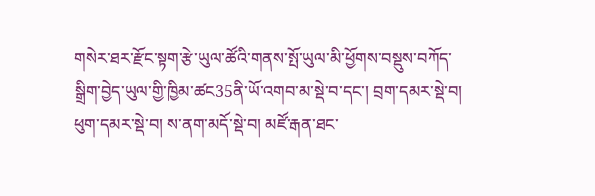གསེར་ཐར་རྫོང་སྟག་རྩེ་ཡུལ་ཚོའི་གནས་སྤོ་ཡུལ་མི་ཕྱོགས་བསྡུས་བཀོད་སྒྲིག་བྱེད་ཡུལ་གྱི་ཁྱིམ་ཚང35ནི་ཡོ་འགབ་མ་སྡེ་བ་དང་། བྲག་དམར་སྡེ་བ། ཕུག་དམར་སྡེ་བ། ས་ནག་མདོ་སྡེ་བ། མཛོ་རྒན་ཐང་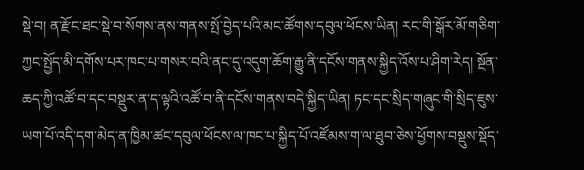སྡེ་བ། ན་རྫོང་ཐང་སྡེ་བ་སོགས་ནས་གནས་སྤོ་བྱེད་པའི་མང་ཚོགས་དབུལ་ཕོངས་ཡིན། རང་གི་སྒོར་མོ་གཅིག་ཀྱང་སྤྱོད་མི་དགོས་པར་ཁང་པ་གསར་བའི་ནང་དུ་འདུག་ཆོག་རྒྱུ་ནི་དངོས་གནས་སྐྱིད་འོས་པ་ཤིག་རེད། སྔོན་ཆད་ཀྱི་འཚོ་བ་དང་བསྡུར་ན་ད་ལྟའི་འཚོ་བ་ནི་དངོས་གནས་བདེ་སྐྱིད་ཡིན། ཏང་དང་སྲིད་གཞུང་གི་སྲིད་ཇུས་ཡག་པོ་འདི་དག་མེད་ན་ཁྱིམ་ཚང་དབུལ་ཕོངས་ལ་ཁང་པ་སྐྱིད་པོ་འཛོམས་ག་ལ་ཐུབ་ཅེས་ཕྱོགས་བསྡུས་སྡོད་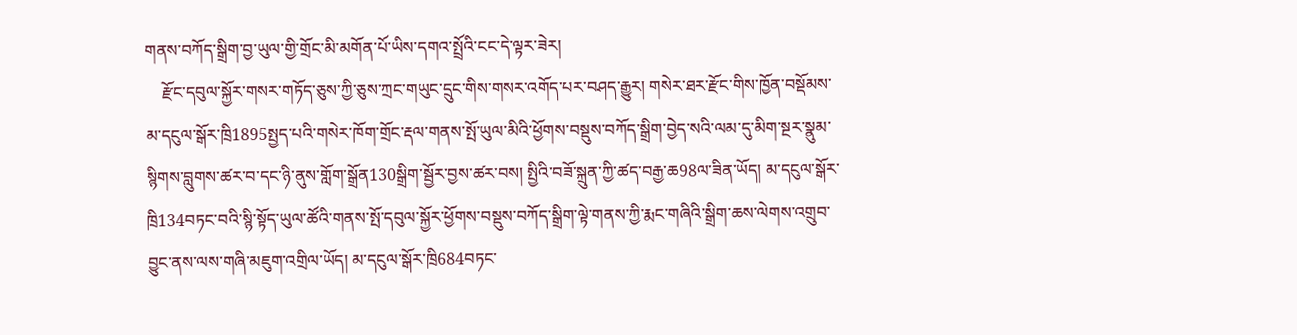གནས་བཀོད་སྒྲིག་བྱ་ཡུལ་གྱི་གྲོང་མི་མགོན་པོ་ཡིས་དགའ་སྤྲོའི་ངང་དེ་ལྟར་ཟེར།
    རྫོང་དབུལ་སྐྱོར་གསར་གཏོད་ཅུས་ཀྱི་ཅུས་ཀྲང་གཡུང་དྲུང་གིས་གསར་འགོད་པར་བཤད་རྒྱུར། གསེར་ཐར་རྫོང་གིས་ཁྱོན་བསྡོམས་མ་དངུལ་སྒོར་ཁྲི1895སྤྱད་པའི་གསེར་ཁོག་གྲོང་རྡལ་གནས་སྤོ་ཡུལ་མིའི་ཕྱོགས་བསྡུས་བཀོད་སྒྲིག་བྱེད་སའི་ལམ་དུ་མིག་སྔར་སྣུམ་སྙིགས་བླུགས་ཚར་བ་དང་ཉི་ནུས་གློག་སྒྲོན130སྒྲིག་སྦྱོར་བྱས་ཚར་བས། སྤྱིའི་བཟོ་སྐྲུན་ཀྱི་ཚད་བརྒྱ་ཆ98ལ་ཟིན་ཡོད། མ་དངུལ་སྒོར་ཁྲི134བཏང་བའི་སྙི་སྟོད་ཡུལ་ཚོའི་གནས་སྤོ་དབུལ་སྐྱོར་ཕྱོགས་བསྡུས་བཀོད་སྒྲིག་ལྟེ་གནས་ཀྱི་རྨང་གཞིའི་སྒྲིག་ཆས་ལེགས་འགྲུབ་བྱུང་ནས་ལས་གཞི་མཇུག་འགྲིལ་ཡོད། མ་དངུལ་སྒོར་ཁྲི684བཏང་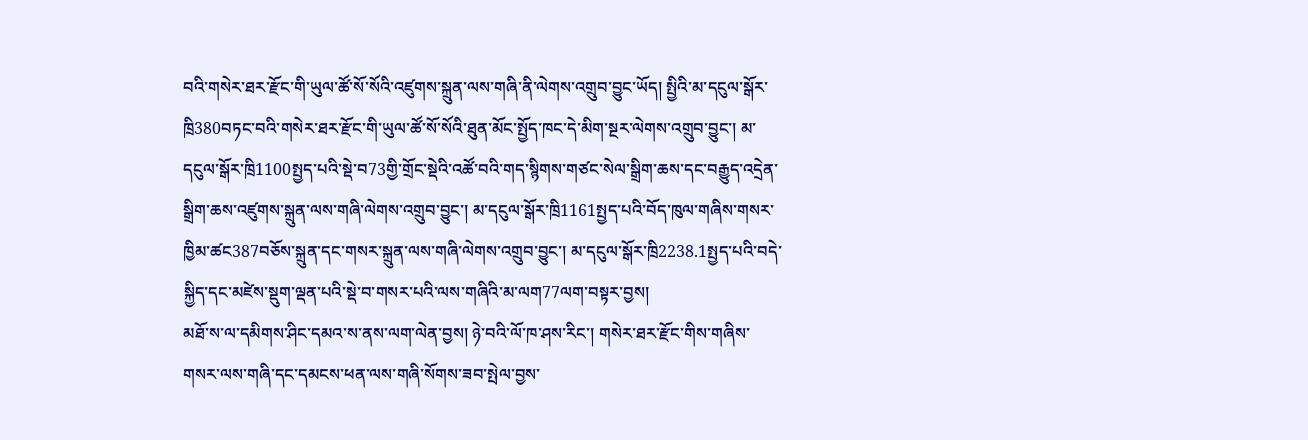བའི་གསེར་ཐར་རྫོང་གི་ཡུལ་ཚོ་སོ་སོའི་འཛུགས་སྐྲུན་ལས་གཞི་ནི་ལེགས་འགྲུབ་བྱུང་ཡོད། སྤྱིའི་མ་དངུལ་སྒོར་ཁྲི380བཏང་བའི་གསེར་ཐར་རྫོང་གི་ཡུལ་ཚོ་སོ་སོའི་ཐུན་མོང་སྤྱོད་ཁང་དེ་མིག་སྔར་ལེགས་འགྲུབ་བྱུང་། མ་དངུལ་སྒོར་ཁྲི1100སྤྱད་པའི་སྡེ་བ73གྱི་གྲོང་སྡེའི་འཚོ་བའི་གད་སྙིགས་གཙང་སེལ་སྒྲིག་ཆས་དང་བརྒྱུད་འདྲེན་སྒྲིག་ཆས་འཛུགས་སྐྲུན་ལས་གཞི་ལེགས་འགྲུབ་བྱུང་། མ་དངུལ་སྒོར་ཁྲི1161སྤྱད་པའི་བོད་ཁུལ་གཞིས་གསར་ཁྱིམ་ཚང387བཅོས་སྐྲུན་དང་གསར་སྐྲུན་ལས་གཞི་ལེགས་འགྲུབ་བྱུང་། མ་དངུལ་སྒོར་ཁྲི2238.1སྤྱད་པའི་བདེ་སྐྱིད་དང་མཛེས་སྡུག་ལྡན་པའི་སྡེ་བ་གསར་པའི་ལས་གཞིའི་མ་ལག77ལག་བསྟར་བྱས།
མཐོ་ས་ལ་དམིགས་ཤིང་དམའ་ས་ནས་ལག་ལེན་བྱས། ཉེ་བའི་ལོ་ཁ་ཤས་རིང་། གསེར་ཐར་རྫོང་གིས་གཞིས་གསར་ལས་གཞི་དང་དམངས་ཕན་ལས་གཞི་སོགས་ཟབ་སྤེལ་བྱས་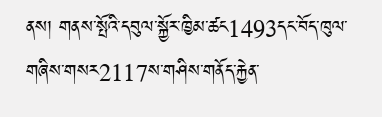ནས། གནས་སྤོའི་དབུལ་སྐྱོར་ཁྱིམ་ཚང1493དང་བོད་ཁུལ་གཞིས་གསར2117ས་གཤིས་གནོད་རྐྱེན་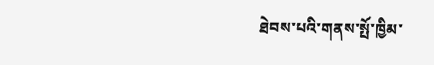ཐེབས་པའི་གནས་སྤོ་ཁྱིམ་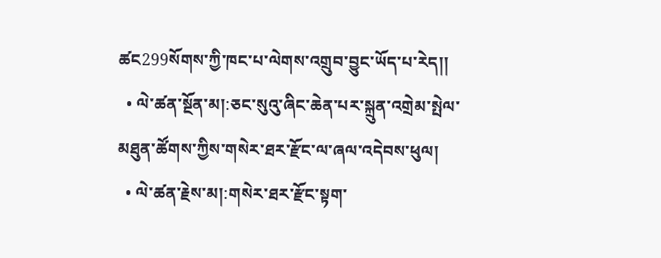ཚང299སོགས་ཀྱི་ཁང་པ་ལེགས་འགྲུབ་བྱུང་ཡོད་པ་རེད།།
  • ལེ་ཚན་སྔོན་མ།:ཅང་སུའུ་ཞིང་ཆེན་པར་སྐྲུན་འགྲེམ་སྤེལ་མཐུན་ཚོགས་ཀྱིས་གསེར་ཐར་རྫོང་ལ་ཞལ་འདེབས་ཕུལ།
  • ལེ་ཚན་རྗེས་མ།:གསེར་ཐར་རྫོང་སྟག་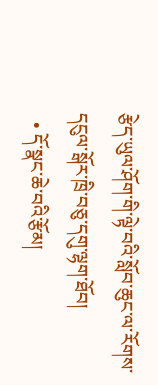རྩེད་ཡུལ་ཤོག་གི་ལྟེ་བའི་སློབ་ཆུང་ལ་རོགས་དངུལ་སྒོར་ཁྲི་བཅུ་དགུ་ལྷག་ཐོབ།
  • དོ་སྣང་ཆེ་བའི་རྩོམ།